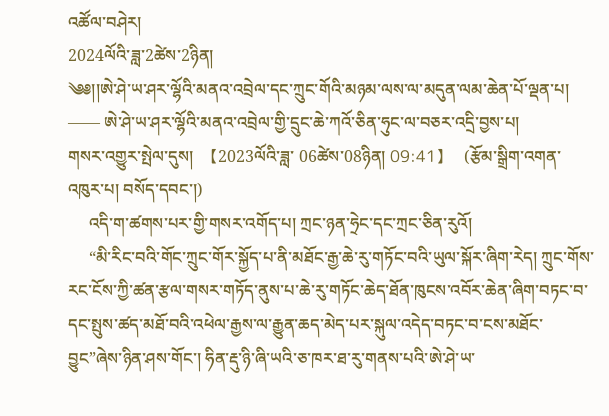འཚོལ་བཤེར།
2024ལོའི་ཟླ་2ཚེས་2ཉིན།
༄༅།།ཨེ་ཤེ་ཡ་ཤར་ལྷོའི་མནའ་འབྲེལ་དང་ཀྲུང་གོའི་མཉམ་ལས་ལ་མདུན་ལམ་ཆེན་པོ་ལྡན་པ།
—— ཨེ་ཤེ་ཡ་ཤར་ལྷོའི་མནའ་འབྲེལ་གྱི་དྲུང་ཆེ་ཀའོ་ཅིན་ཧུང་ལ་བཅར་འདྲི་བྱས་པ།
གསར་འགྱུར་སྤེལ་དུས།  【2023ལོའི་ཟླ་ 06ཚེས་08ཉིན། 09:41】   (རྩོམ་སྒྲིག་འགན་འཁུར་པ། བསོད་དབང་།)
     འདི་ག་ཚགས་པར་གྱི་གསར་འགོད་པ། ཀྲང་ཉན་ཧྲེང་དང་ཀྲང་ཅིན་རུའོ།
     “མི་རིང་བའི་གོང་ཀྲུང་གོར་སྐྱོད་པ་ནི་མཐོང་རྒྱ་ཆེ་རུ་གཏོང་བའི་ཡུལ་སྐོར་ཞིག་རེད། ཀྲུང་གོས་རང་ངོས་ཀྱི་ཚན་རྩལ་གསར་གཏོད་ནུས་པ་ཆེ་རུ་གཏོང་ཆེད་ཐོན་ཁུངས་འབོར་ཆེན་ཞིག་བཏང་བ་དང་སྤུས་ཚད་མཐོ་བའི་འཕེལ་རྒྱས་ལ་རྒྱུན་ཆད་མེད་པར་སྐུལ་འདེད་བཏང་བ་ངས་མཐོང་བྱུང”ཞེས་ཉིན་ཤས་གོང་། ཧིན་རྡུ་ཉི་ཞི་ཡའི་ཅ་ཁར་ཐ་རུ་གནས་པའི་ཨེ་ཤེ་ཡ་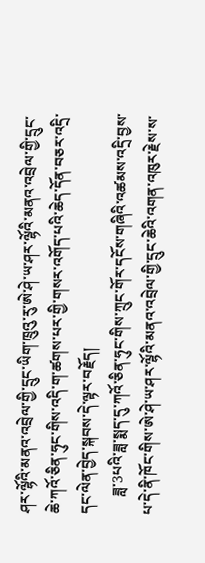ཤར་ལྷོའི་མནའ་འབྲེལ་གྱི་དྲུང་ཡིག་ཁྲུའུ་རུ་ཨེ་ཤེ་ཡ་ཤར་ལྷོའི་མནའ་འབྲེལ་གྱི་དྲུང་ཆེ་ཀའོ་ཅིན་ཧུང་གིས་འདི་ག་ཚགས་པར་གྱི་གསར་འགོད་པའི་ཆེད་དོན་བཅར་འདྲི་དང་ལེན་བྱེད་སྐབས་དེ་ལྟར་བརྗོད།
     ཟླ་3པའི་ཟླ་སྨད་དུ་ཀའོ་ཅིན་ཧུང་གིས་ཀྲུང་གོར་དངོས་གཞིའི་འཚམས་འདྲི་བྱས་པ་དེ་ནི་ཁོང་གིས་ཨེ་ཤེ་ཡ་ཤར་ལྷོའི་མནའ་འབྲེལ་གྱི་དྲུང་ཆེའི་འགན་འཁུར་རྗེས་ས་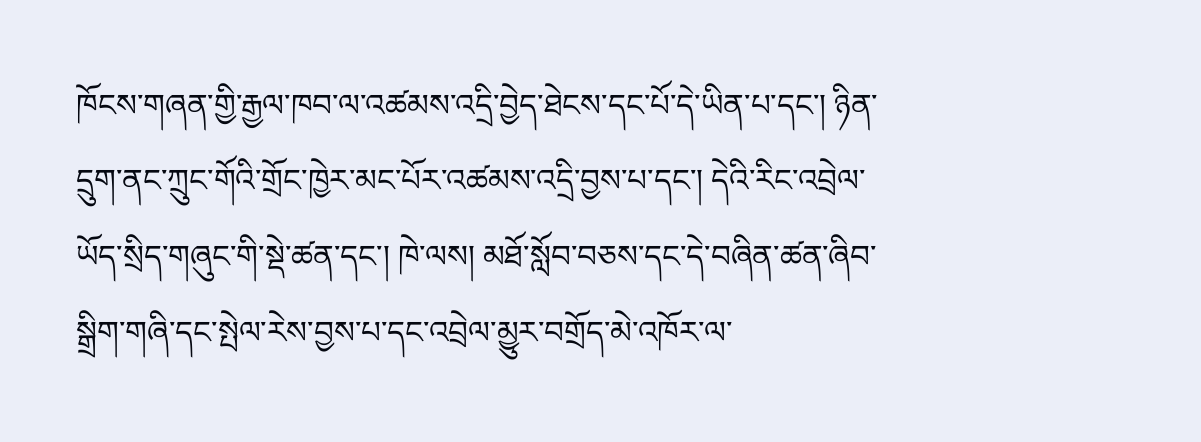ཁོངས་གཞན་གྱི་རྒྱལ་ཁབ་ལ་འཚམས་འདྲི་བྱེད་ཐེངས་དང་པོ་དེ་ཡིན་པ་དང་། ཉིན་དྲུག་ནང་ཀྲུང་གོའི་གྲོང་ཁྱེར་མང་པོར་འཚམས་འདྲི་བྱས་པ་དང་། དེའི་རིང་འབྲེལ་ཡོད་སྲིད་གཞུང་གི་སྡེ་ཚན་དང་། ཁེ་ལས། མཐོ་སློབ་བཅས་དང་དེ་བཞིན་ཚན་ཞིབ་སྒྲིག་གཞི་དང་སྤེལ་རེས་བྱས་པ་དང་འབྲེལ་མྱུར་བགྲོད་མེ་འཁོར་ལ་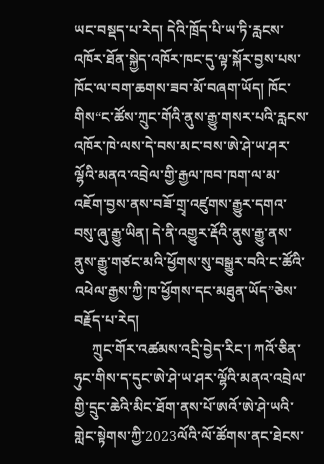ཡང་བསྡད་པ་རེད། དེའི་ཁྲོད་པི་ཡ་ཏི་རླངས་འཁོར་ཐོན་སྐྱེད་འཁོར་ཁང་དུ་ལྟ་སྐོར་བྱས་པས་ཁོང་ལ་བག་ཆགས་ཟབ་མོ་བཞག་ཡོད། ཁོང་གིས“ང་ཚོས་ཀྲུང་གོའི་ནུས་རྒྱུ་གསར་པའི་རླངས་འཁོར་ཁེ་ལས་དེ་བས་མང་བས་ཨེ་ཤེ་ཡ་ཤར་ལྷོའི་མནའ་འབྲེལ་གྱི་རྒྱལ་ཁབ་ཁག་ལ་མ་འཇོག་བྱས་ནས་བཟོ་གྲྭ་འཛུགས་རྒྱུར་དགའ་བསུ་ཞུ་རྒྱུ་ཡིན། དེ་ནི་འགྱུར་རྡོའི་ནུས་རྒྱུ་ནས་ནུས་རྒྱུ་གཙང་མའི་ཕྱོགས་སུ་བསྒྱུར་བའི་ང་ཚོའི་འཕེལ་རྒྱས་ཀྱི་ཁ་ཕྱོགས་དང་མཐུན་ཡོད”ཅེས་བརྗོད་པ་རེད།
     ཀྲུང་གོར་འཚམས་འདྲི་བྱེད་རིང་། ཀའོ་ཅིན་ཧུང་གིས་ད་དུང་ཨེ་ཤེ་ཡ་ཤར་ལྷོའི་མནའ་འབྲེལ་གྱི་དྲུང་ཆེའི་མིང་ཐོག་ནས་པོ་ཨའོ་ཨེ་ཤེ་ཡའི་གླེང་སྟེགས་ཀྱི་2023ལོའི་ལོ་ཚོགས་ནང་ཐེངས་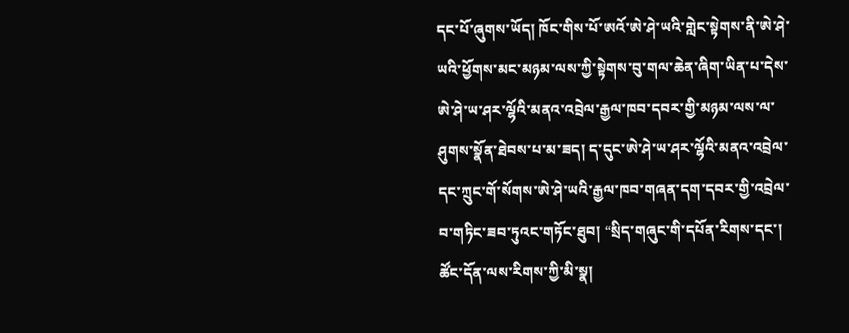དང་པོ་ཞུགས་ཡོད། ཁོང་གིས་པོ་ཨའོ་ཨེ་ཤེ་ཡའི་གླེང་སྟེགས་ནི་ཨེ་ཤེ་ཡའི་ཕྱོགས་མང་མཉམ་ལས་ཀྱི་སྟེགས་བུ་གལ་ཆེན་ཞིག་ཡིན་པ་དེས་ཨེ་ཤེ་ཡ་ཤར་ལྷོའི་མནའ་འབྲེལ་རྒྱལ་ཁབ་དབར་གྱི་མཉམ་ལས་ལ་ཤུགས་སྣོན་ཐེབས་པ་མ་ཟད། ད་དུང་ཨེ་ཤེ་ཡ་ཤར་ལྷོའི་མནའ་འབྲེལ་དང་ཀྲུང་གོ་སོགས་ཨེ་ཤེ་ཡའི་རྒྱལ་ཁབ་གཞན་དག་དབར་གྱི་འབྲེལ་བ་གཏིང་ཟབ་ཏུའང་གཏོང་ཐུབ། “སྲིད་གཞུང་གི་དཔོན་རིགས་དང་། ཚོང་དོན་ལས་རིགས་ཀྱི་མི་སྣ།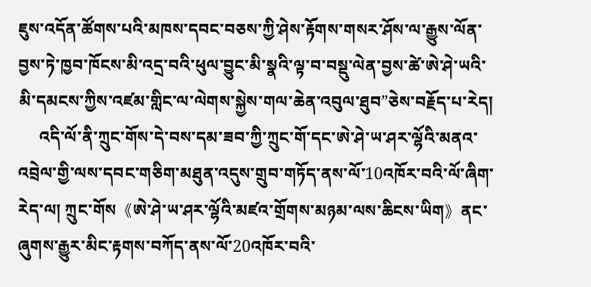ཇུས་འདོན་ཚོགས་པའི་མཁས་དབང་བཅས་ཀྱི་ཤེས་རྟོགས་གསར་ཤོས་ལ་རྒྱུས་ལོན་བྱས་ཏེ་ཁྱབ་ཁོངས་མི་འདྲ་བའི་ཕུལ་བྱུང་མི་སྣའི་ལྟ་བ་བསྡུ་ལེན་བྱས་ཚེ་ཨེ་ཤེ་ཡའི་མི་དམངས་ཀྱིས་འཛམ་གླིང་ལ་ལེགས་སྐྱེས་གལ་ཆེན་འབུལ་ཐུབ”ཅེས་བརྗོད་པ་རེད།
     འདི་ལོ་ནི་ཀྲུང་གོས་དེ་བས་དམ་ཟབ་ཀྱི་ཀྲུང་གོ་དང་ཨེ་ཤེ་ཡ་ཤར་ལྷོའི་མནའ་འབྲེལ་གྱི་ལས་དབང་གཅིག་མཐུན་འདུས་གྲུབ་གཏོད་ནས་ལོ་10འཁོར་བའི་ལོ་ཞིག་རེད་ལ། ཀྲུང་གོས《ཨེ་ཤེ་ཡ་ཤར་ལྷོའི་མཛའ་གྲོགས་མཉམ་ལས་ཆིངས་ཡིག》ནང་ཞུགས་རྒྱུར་མིང་རྟགས་བཀོད་ནས་ལོ་20འཁོར་བའི་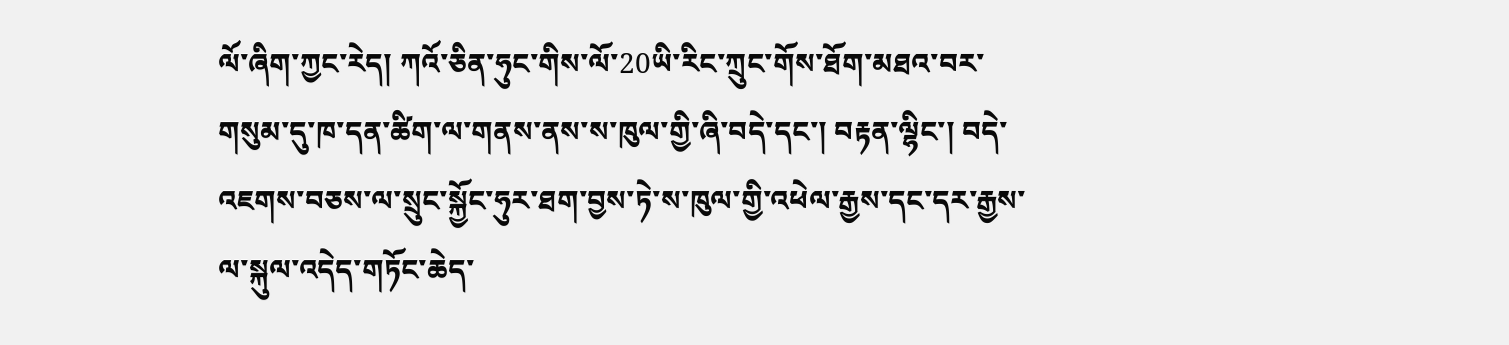ལོ་ཞིག་ཀྱང་རེད། ཀའོ་ཅིན་ཧུང་གིས་ལོ་20ཡི་རིང་ཀྲུང་གོས་ཐོག་མཐའ་བར་གསུམ་དུ་ཁ་དན་ཚིག་ལ་གནས་ནས་ས་ཁུལ་གྱི་ཞི་བདེ་དང་། བརྟན་ལྷིང་། བདེ་འཇགས་བཅས་ལ་སྲུང་སྐྱོང་ཧུར་ཐག་བྱས་ཏེ་ས་ཁུལ་གྱི་འཕེལ་རྒྱས་དང་དར་རྒྱས་ལ་སྐུལ་འདེད་གཏོང་ཆེད་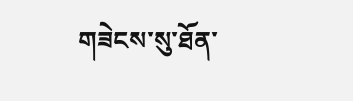གཟེངས་སུ་ཐོན་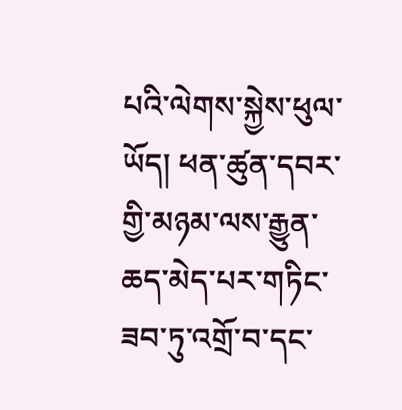པའི་ལེགས་སྐྱེས་ཕུལ་ཡོད། ཕན་ཚུན་དབར་གྱི་མཉམ་ལས་རྒྱུན་ཆད་མེད་པར་གཏིང་ཟབ་ཏུ་འགྲོ་བ་དང་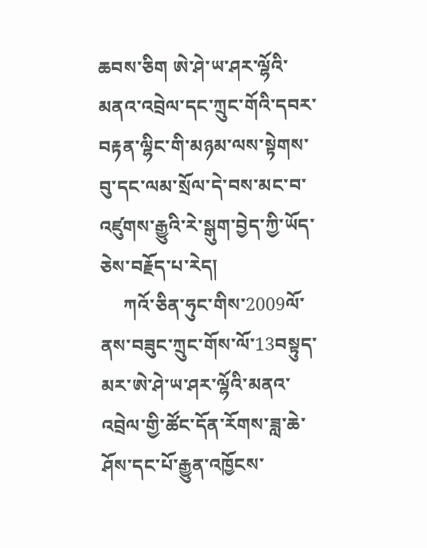ཆབས་ཅིག ཨེ་ཤེ་ཡ་ཤར་ལྷོའི་མནའ་འབྲེལ་དང་ཀྲུང་གོའི་དབར་བརྟན་ལྷིང་གི་མཉམ་ལས་སྟེགས་བུ་དང་ལམ་སྲོལ་དེ་བས་མང་བ་འཛུགས་རྒྱུའི་རེ་སྒུག་བྱེད་ཀྱི་ཡོད་ཅེས་བརྗོད་པ་རེད།
     ཀའོ་ཅིན་ཧུང་གིས་2009ལོ་ནས་བཟུང་ཀྲུང་གོས་ལོ་13བསྟུད་མར་ཨེ་ཤེ་ཡ་ཤར་ལྷོའི་མནའ་འབྲེལ་གྱི་ཚོང་དོན་རོགས་ཟླ་ཆེ་ཤོས་དང་པོ་རྒྱུན་འཁྱོངས་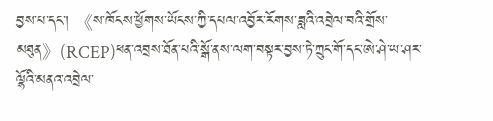བྱས་པ་དང་། 《ས་ཁོངས་ཕྱོགས་ཡོངས་ཀྱི་དཔལ་འབྱོར་རོགས་ཟླའི་འབྲེལ་བའི་གྲོས་མཐུན》(RCEP)ཕན་འབྲས་ཐོན་པའི་སྒོ་ནས་ལག་བསྟར་བྱས་ཏེ་ཀྲུང་གོ་དང་ཨེ་ཤེ་ཡ་ཤར་ལྷོའི་མནའ་འབྲེལ་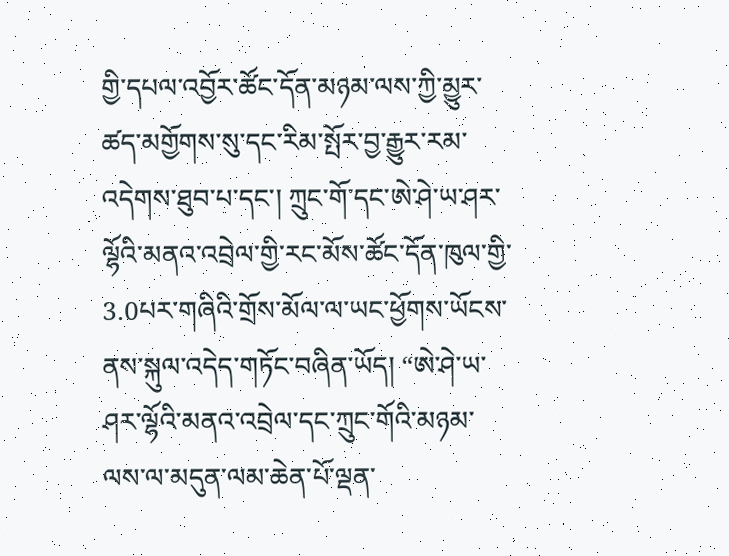གྱི་དཔལ་འབྱོར་ཚོང་དོན་མཉམ་ལས་ཀྱི་མྱུར་ཚད་མགྱོགས་སུ་དང་རིམ་སྤོར་བྱ་རྒྱུར་རམ་འདེགས་ཐུབ་པ་དང་། ཀྲུང་གོ་དང་ཨེ་ཤེ་ཡ་ཤར་ལྷོའི་མནའ་འབྲེལ་གྱི་རང་མོས་ཚོང་དོན་ཁུལ་གྱི་3.0པར་གཞིའི་གྲོས་མོལ་ལ་ཡང་ཕྱོགས་ཡོངས་ནས་སྐུལ་འདེད་གཏོང་བཞིན་ཡོད། “ཨེ་ཤེ་ཡ་ཤར་ལྷོའི་མནའ་འབྲེལ་དང་ཀྲུང་གོའི་མཉམ་ལས་ལ་མདུན་ལམ་ཆེན་པོ་ལྡན་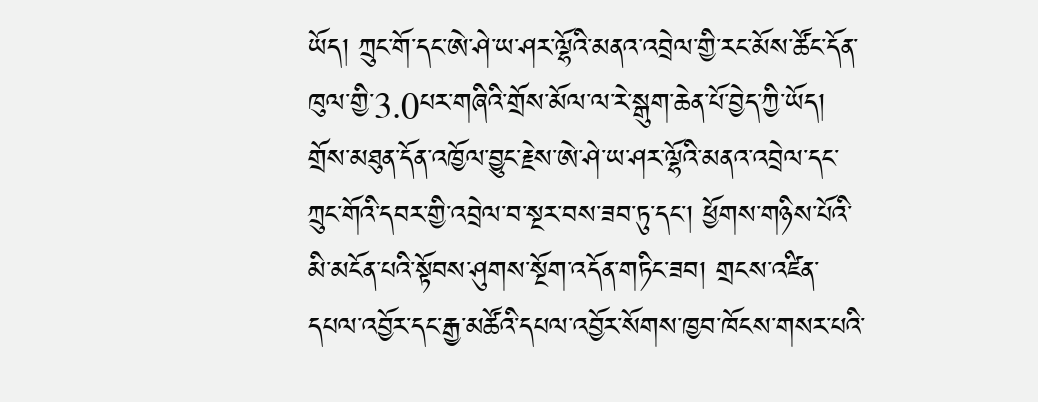ཡོད། ཀྲུང་གོ་དང་ཨེ་ཤེ་ཡ་ཤར་ལྷོའི་མནའ་འབྲེལ་གྱི་རང་མོས་ཚོང་དོན་ཁུལ་གྱི་3.0པར་གཞིའི་གྲོས་མོལ་ལ་རེ་སྒུག་ཆེན་པོ་བྱེད་ཀྱི་ཡོད། གྲོས་མཐུན་དོན་འཁྱོལ་བྱུང་རྗེས་ཨེ་ཤེ་ཡ་ཤར་ལྷོའི་མནའ་འབྲེལ་དང་ཀྲུང་གོའི་དབར་གྱི་འབྲེལ་བ་སྔར་བས་ཟབ་ཏུ་དང་། ཕྱོགས་གཉིས་པོའི་མི་མངོན་པའི་སྟོབས་ཤུགས་སྔོག་འདོན་གཏིང་ཟབ། གྲངས་འཛིན་དཔལ་འབྱོར་དང་རྒྱ་མཚོའི་དཔལ་འབྱོར་སོགས་ཁྱབ་ཁོངས་གསར་པའི་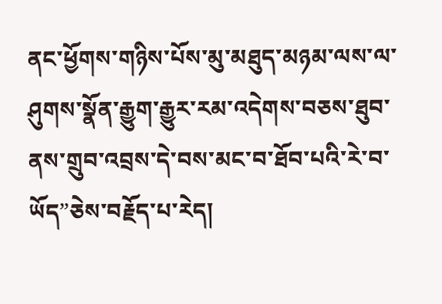ནང་ཕྱོགས་གཉིས་པོས་མུ་མཐུད་མཉམ་ལས་ལ་ཤུགས་སྣོན་རྒྱུག་རྒྱུར་རམ་འདེགས་བཅས་ཐུབ་ནས་གྲུབ་འབྲས་དེ་བས་མང་བ་ཐོབ་པའི་རེ་བ་ཡོད”ཅེས་བརྗོད་པ་རེད།